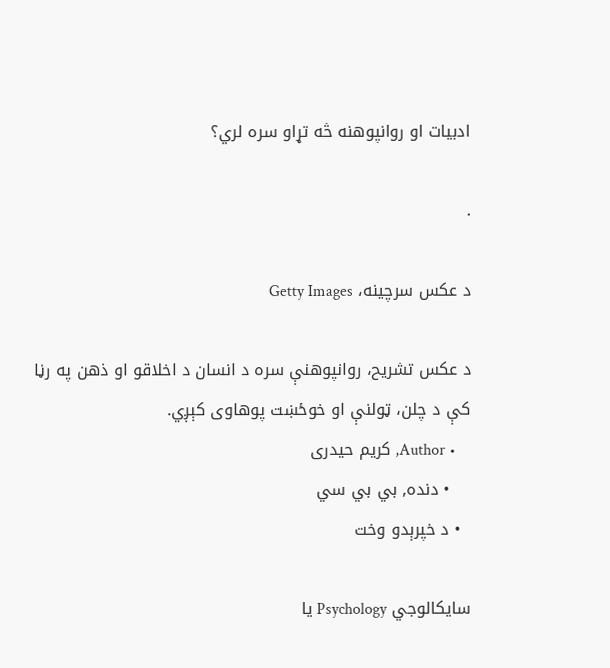ادبیات او روانپوهنه څه تړاو سره لري؟

.

د عکس سرچینه، Getty Images

د عکس تشریح، روانپوهنې سره د انسان د اخلاقو او ذهن په رڼا کې د چلن، ټولنې او خوځښت پوهاوی کېږي.
    • Author, کریم حیدری
    • دنده, بي بي سي
  • د خپرېدو وخت

سایکالوجي Psychology یا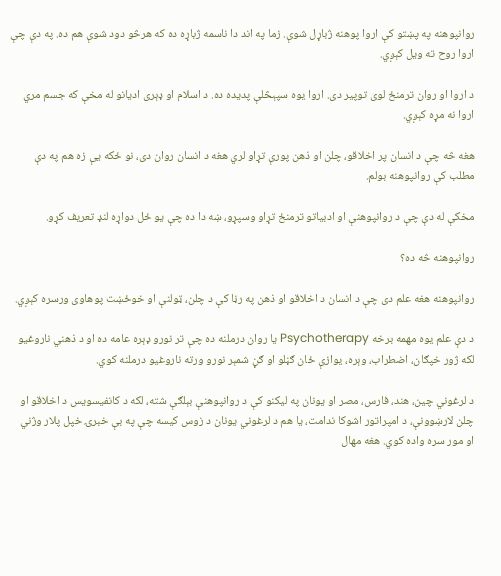روانپوهنه په پښتو کې اروا پوهنه ژباړل شوې. زما په اند دا ناسمه ژباړه ده که هرڅو دود شوې هم ده. په دې چې اروا روح ته ویل کېږي.

د اروا او روان ترمنځ لوی توپیر دی. اروا یوه سپېڅلې پدیده ده. د اسلام او ډېری ادیانو له مخې که جسم مري اروا نه مړه کېږي.

هغه څه چې د انسان پر اخلاقو، چلن او ذهن پورې تړاو لري هغه د انسان روان دی، نو ځکه یې زه هم په دې مطلب کې روانپوهنه بولم.

مخکې له دې چې د روانپوهنې او ادبیاتو ترمنځ تړاو وسپړو، ښه دا ده چې یو ځل دواړه لنډ تعریف کړو.

روانپوهنه څه ده؟

روانپوهنه هغه علم دی چې د انسان د اخلاقو او ذهن په رڼا کې د چلن، ټولنې او خوځښت پوهاوی ورسره کېږي.

د دې علم یوه مهمه برخه Psychotherapy یا روان درملنه ده چې تر نورو ډېره عامه ده او د ذهني ناروغیو لکه ژور خپګان، اضطراب، وېره، یوازې ځان ګڼلو او ګڼ شمېر نورو ورته ناروغیو درملنه کوي.

د لرغوني چین، هند، فارس، مصر او یونان په لیکنو کې د روانپوهنې بېلګې شته، لکه د کانفیسویس د اخلاقو او چلن لارښوونې، د امپراتور اشوکا ندامت، یا هم د لرغوني یونان د زوس کیسه چې په بې خبرۍ خپل پلار وژني او مور سره واده کوي. هغه مهال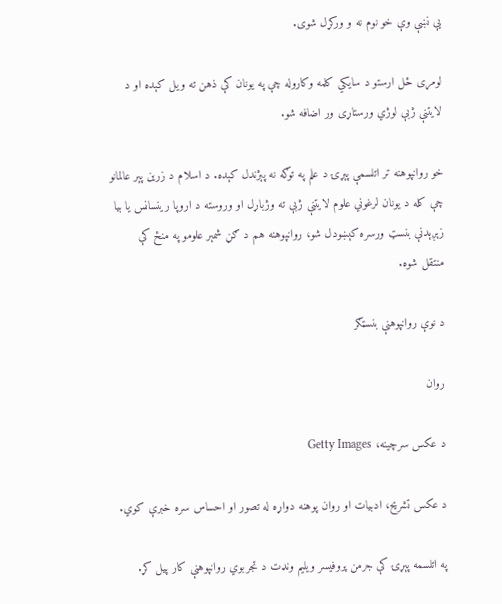یې نښې وې خو نوم نه و ورکړل شوی.

لومړی ځل ارستو د سایکي کلمه وکاروله چې په یونان کې ذهن ته ویل کېده او د لایتنې ژبې لوژي ورستاړی ور اضافه شو.

خو روانپوهنه تر اتلسمې پېړۍ د علم په توګه نه پېژندل کېده. د اسلام د زرین پېر عالمانو چې کله د یونان لرغوني علوم لایتنې ژبې ته وژباړل او وروسته د اروپا رینسانس یا بیا زېږېدنې بنسټ ورسره کېښودل شو، روانپوهنه هم د ګڼ شمېر علومو په منځ کې منتقل شوه.

د نوې روانپوهنې بنسټګر

روان

د عکس سرچینه، Getty Images

د عکس تشریح، ادبیات او روان پوهنه دواړه له تصور او احساس سره خبرې کوي.

په اتلسمه پېړۍ کې جرمن پروفیسر ویلیم ونډت د تجربوي روانپوهنې کار پیل کړ.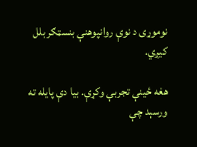نوموړی د نوې روانپوهنې بنسټګر بلل کيږي.

هغه ځینې تجربې وکړې. بیا دې پایله ته ورسېد چې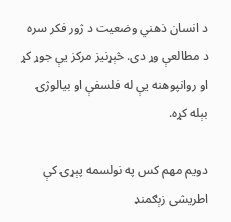د انسان ذهني وضعیت د ژور فکر سره د مطالعې وړ دی. څېړنیز مرکز یې جوړ کړ او روانپوهنه یې له فلسفې او بیالوژۍ بېله کړه.

دویم مهم کس په نولسمه پېړۍ کې اطریشی زېګمنډ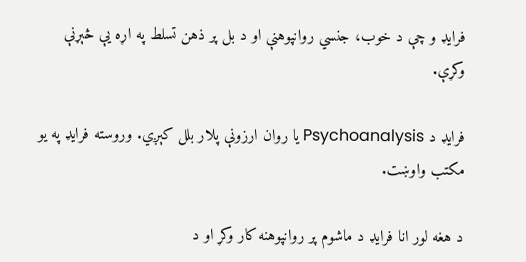فرایډ و چې د خوب، جنسي روانپوهنې او د بل پر ذهن تسلط په اړه یې څېړنې وکړې.

فرايډ د Psychoanalysis یا روان ارزونې پلار بلل کېږي. وروسته فرایډ په یو مکتب واوښت.

د هغه لور انا فرایډ د ماشوم پر روانپوهنه کار وکړ او د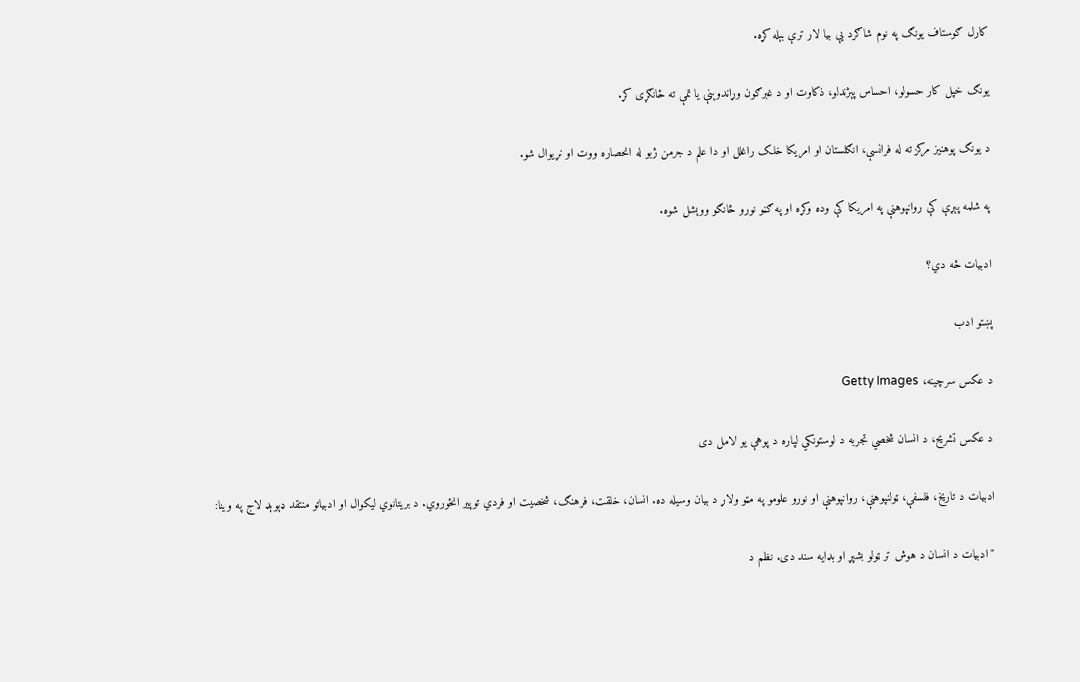کارل ګوستاف یونګ په نوم شاګرد یې بیا لار ترې بېله کړه.

یونګ خپل کار حسولو، احساس پېژندلو، ذکاوت او د غبرګون وړاندوېنې یا تمې ته ځانګړی کړ.

د یونګ پوهنیز مرکز ته له فرانسې، انګلستان او امریکا خلک راغلل او دا علم د جرمن ژبو له انحصاره ووت او نړیوال شو.

په شلمه پېړې کې روانپوهنې په امریکا کې وده وکړه او په ګڼو نورو څانګو ووېشل شوه.

ادبیات څه دي؟

پښتو ادب

د عکس سرچینه، Getty Images

د عکس تشریح، د انسان شخصي تجربه د لوستونکي لپاره د پوهې یو لامل دی

ادبیات د تاریخ، فلسفې، ټولنپوهنې، روانپوهنې او نورو علومو په مټو ولاړ د بیان وسیله ده. انسان، خلقت، فرهنګ، شخصیت او فردي توپیر انځوروي. د بریتانوي لیکوال او ادبیاتو منتقد ډېوېډ لاج په وینا:

"ادبیات د انسان د هوش تر ټولو بشپړ او بډایه سند دی. نظم د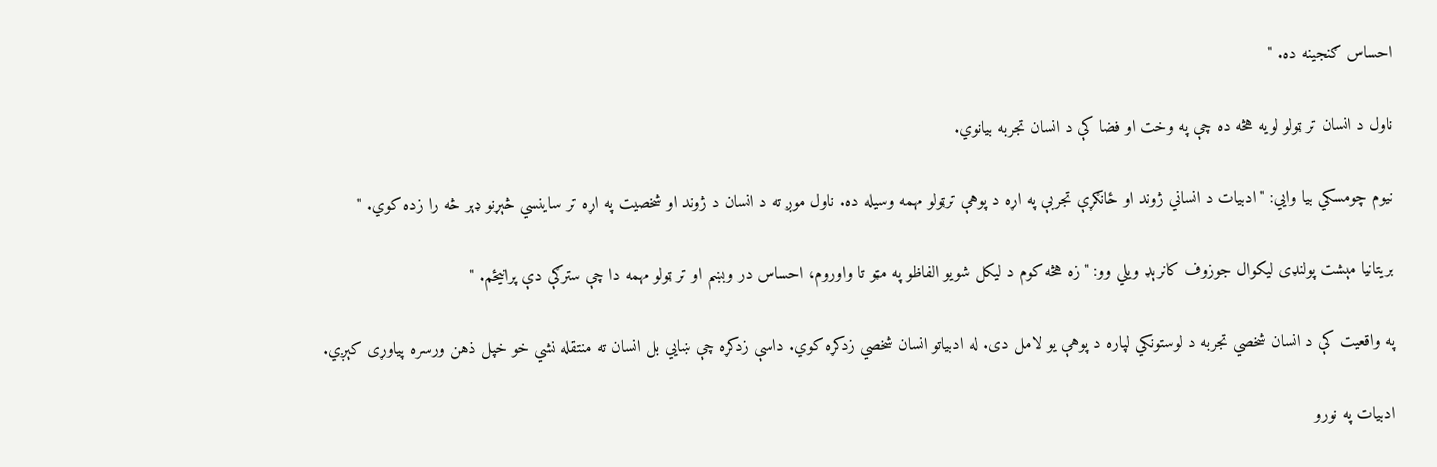احساس ګنجینه ده. "

ناول د انسان تر ټولو لویه هڅه ده چې په وخت او فضا کې د انسان تجربه بیانوي.

نیوم چومسکي بیا وایي: "ادبیات د انساني ژوند او ځانګړې تجربې په اړه د پوهې ترټولو مهمه وسیله ده. ناول موږ ته د انسان د ژوند او شخصیت په اړه تر ساینسي څېړنو ډېر څه را زده کوي. "

بریتانیا مېشت پولنډی لیکوال جوزوف کانرېډ ویلي وو: "زه هڅه کوم د لیکل شویو الفاظو په مټو تا واوروم، احساس در وبښم او تر ټولو مهمه دا چې سترګې دې پرانیځم. "

په واقعیت کې د انسان شخصي تجربه د لوستونکي لپاره د پوهې یو لامل دی. له ادبیاتو انسان شخصي زدکړه کوي. داسې زدکړه چې ښایي بل انسان ته منتقله نشي خو خپل ذهن ورسره پیاوړی کېږي.

ادبیات په نورو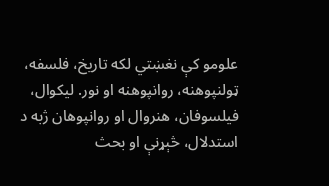علومو کې نغښتي لکه تاریخ، فلسفه، ټولنپوهنه، روانپوهنه او نور. لیکوال، فیلسوفان، هنروال او روانپوهان ژبه د استدلال، څېړنې او بحث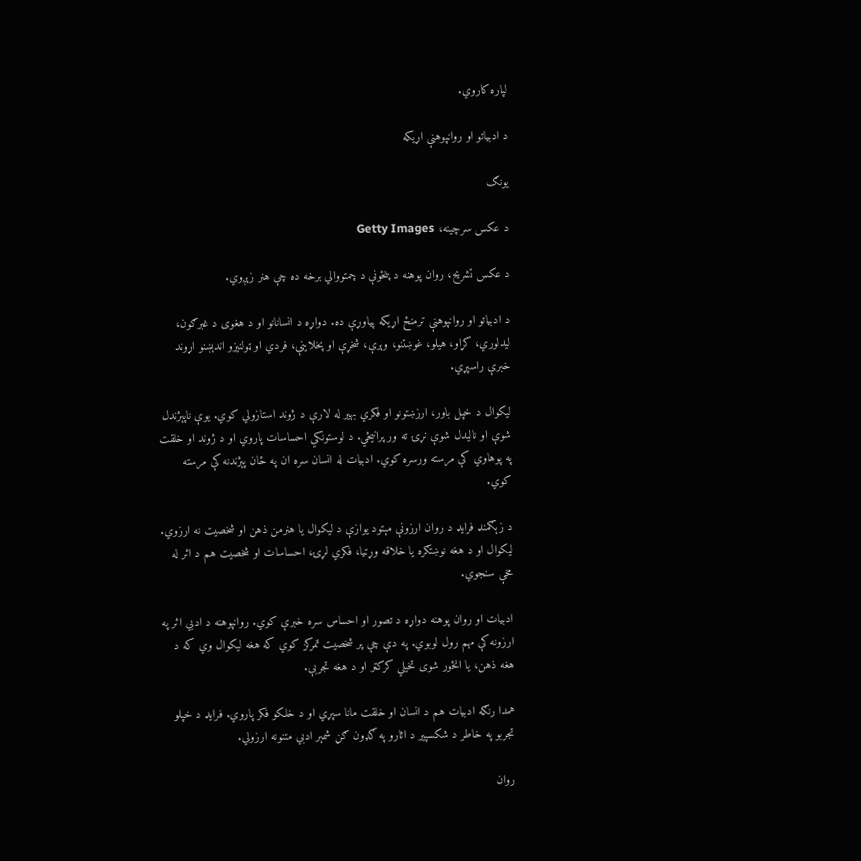لپاره کاروي.

د ادبیاتو او روانپوهنې اړیکه

یونګ

د عکس سرچینه، Getty Images

د عکس تشریح، روان پوهنه د پنځونې د چمتووالي برخه ده چې هنر زېږوي.

د ادبیاتو او روانپوهنې ترمنځ اړیکه پیاوړې ده. دواړه د انسانانو او د هغوی د غبرګون، لیدلوري، کړاو، هیلو، غوښتنو، وېرې، شخړې او پخلاینې، فردي او ټولنیزو اندېښنو اړوند خبرې راسپړي.

لیکوال د خپل باور، ارزښتونو او فکري بهیر له لارې د ژوند استازولي کوي. یوې ناپېژندل شوې او نالیدل شوې نړۍ ته ور پرانیځي. د لوستونکي احساسات پاروي او د ژوند او خلقت په پوهاوي کې مرسته ورسره کوي. ادبیات له انسان سره ان په ځان پېژندنه کې مرسته کوي.

د زېګمنډ فرایډ د روان ارزونې مېتود یوازې د لیکوال یا هنرمن ذهن او شخصیت نه ارزوي. لیکوال او د هغه نوښتګره یا خلاقه وړتیا، فکري لړۍ، احساسات او شخصیت هم د اثر له مخې سنجوي.

ادبیات او روان پوهنه دواړه د تصور او احساس سره خبرې کوي. روانپوهنه د ادبي اثر په ارزونه کې مهم رول لوبوي. په دې چې پر شخصیت تمرکز کوي که هغه لیکوال وي که د هغه ذهن، یا انځور شوی تخیلي کرکټر او د هغه تجربې.

همدا رنګه ادبیات هم د انسان او خلقت مانا سپړي او د خلکو فکر پاروي. فرایډ د خپلو تجربو په خاطر د شکسپیر د اثارو په ګډون ګڼ شمېر ادبي متنونه ارزولي.

روان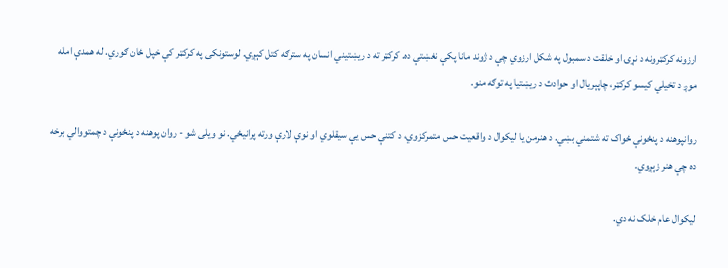ارزونه کرکټرونه د نړۍ او خلقت د سمبول په شکل ارزوي چې د ژوند مانا پکې نغښتې ده. کرکټر ته د ریښتیني انسان په سترګه کتل کېږي. لوستونکی په کرکټر کې خپل ځان ګوري. له همدې امله موږ د تخیلي کیسو کرکټر، چاپېریال او حوادث د ریښتیا په توګه منو.

روانپوهنه د پنځونې ځواک ته شتمني بښي. د هنرمن یا لیکوال د واقعیت حس متمرکزوي، د کتنې حس یې سیقلوي او نوې لارې ورته پرانیځي. نو ویلی شو - روان پوهنه د پنځونې د چمتووالي برخه ده چې هنر زېږوي.

لیکوال عام خلک نه دي.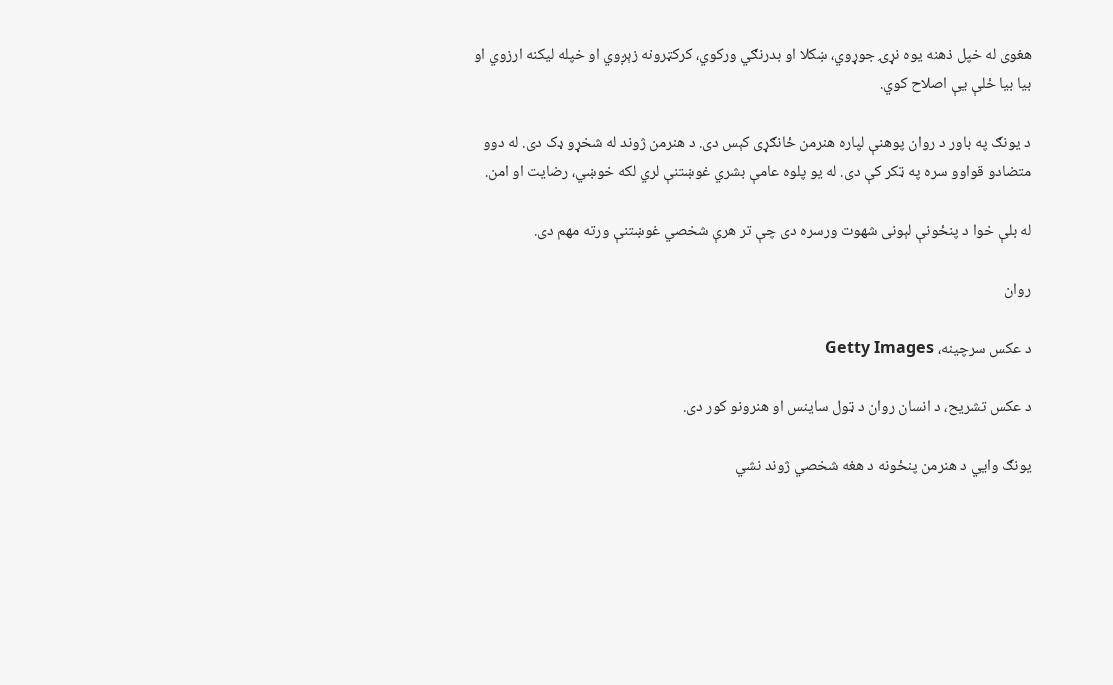هغوی له خپل ذهنه یوه نړۍ جوړوي، ښکلا او بدرنګي ورکوي، کرکټرونه زېږوي او خپله لیکنه ارزوي او بیا بیا ځلې یې اصلاح کوي.

د یونګ په باور د روان پوهنې لپاره هنرمن ځانګړی کېس دی. د هنرمن ژوند له شخړو ډک دی. له دوو متضادو قواوو سره په ټکر کې دی. له یو پلوه عامې بشري غوښتنې لري لکه خوښي، رضایت او امن.

له بلې خوا د پنځونې لېونی شهوت ورسره دی چې تر هرې شخصي غوښتنې ورته مهم دی.

روان

د عکس سرچینه، Getty Images

د عکس تشریح، د انسان روان د ټول ساینس او هنرونو کور دی.

یونګ وایي د هنرمن پنځونه د هغه شخصي ژوند نشي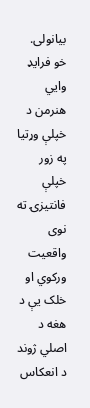بیانولی. خو فرایډ وایي هنرمن د خپلې وړتیا په زور خپلې فانتیزۍ ته نوی واقعیت ورکوي او خلک یې د هغه د اصلي ژوند د انعکاس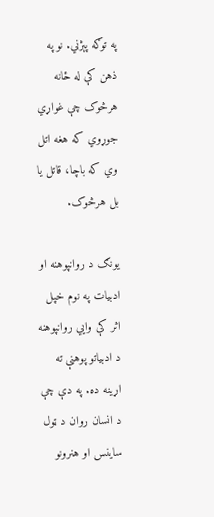په توګه پېژني. نو په ذهن کې له ځانه هرڅوک چې غواړي جوړوي که هغه اتل وي که باچا، قاتل یا بل هرڅوک.

یونګ د روانپوهنه او ادبیات په نوم خپل اثر کې وایي روانپوهنه د ادبیاتو پوهنې ته اړینه ده. په دې چې د انسان روان د ټول ساینس او هنرونو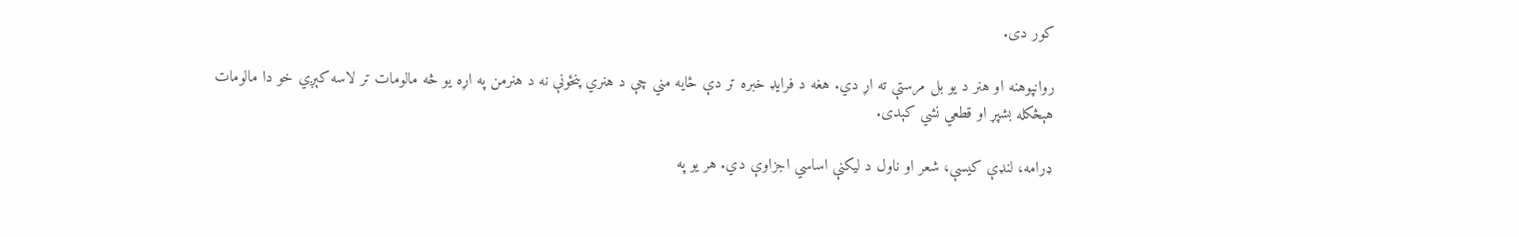کور دی.

روانپوهنه او هنر د یو بل مرستې ته اړ دي. هغه د فرایډ خبره تر دې ځایه مني چې د هنري پنځونې نه د هنرمن په اړه یو څه مالومات تر لاسه کېږي خو دا مالومات هېڅکله بشپړ او قطعي نشي کېدی.

ډرامه، لنډې کیسې، شعر او ناول د لیکنې اساسي اجزاوې دي. هر یو په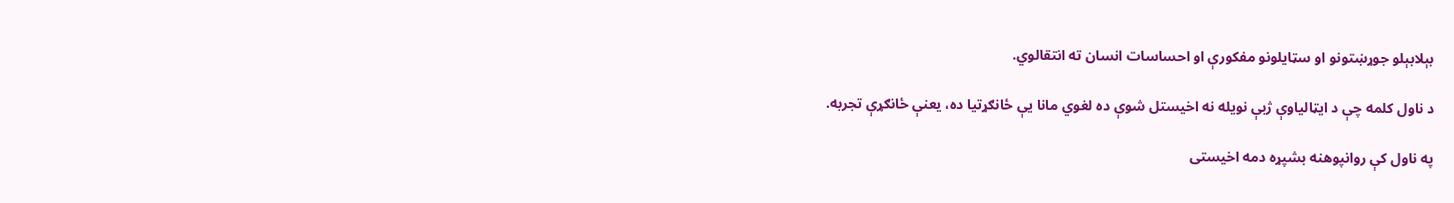بېلابېلو جوړښتونو او سټایلونو مفکورې او احساسات انسان ته انتقالوي.

د ناول کلمه چې د ایټالیاوې ژبې نویله نه اخیستل شوې ده لغوي مانا یې ځانګړتیا ده، یعنې ځانګړې تجربه.

په ناول کې روانپوهنه بشپړه دمه اخیستی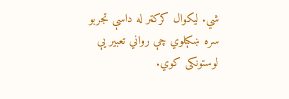شي. لیکوال کرکټر له داسې تجربو سره ښکېلوي چې رواني تعبیر یې لوستونکی کوي.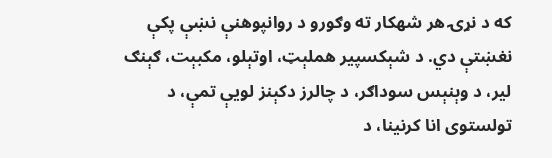که د نړۍ هر شهکار ته وګورو د روانپوهنې نښې پکې نغښتې دي. د شېکسپیر هملېټ، اوتېلو، مکبېت، ګېنګ لیر، د وېنېس سوداګر، د چالرز دکېنز لویې تمې، د تولستوی انا کرنینا، د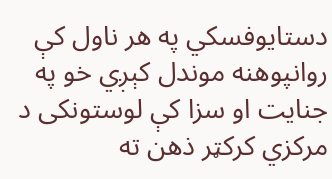دستایوفسکي په هر ناول کې روانپوهنه موندل کېږي خو په جنایت او سزا کې لوستونکی د مرکزي کرکټر ذهن ته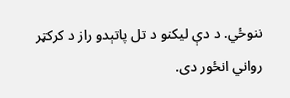ننوځي. د دې لیکنو د تل پاتېدو راز د کرکټر رواني انځور دی.